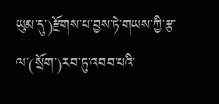ཡུམ་དུ་)རྫོགས་པ་བྱས་ཏེ་གཡས་ཀྱི་རྩ་ལ་(སྲོག་)རབ་ཏུ་འབབ་པའི་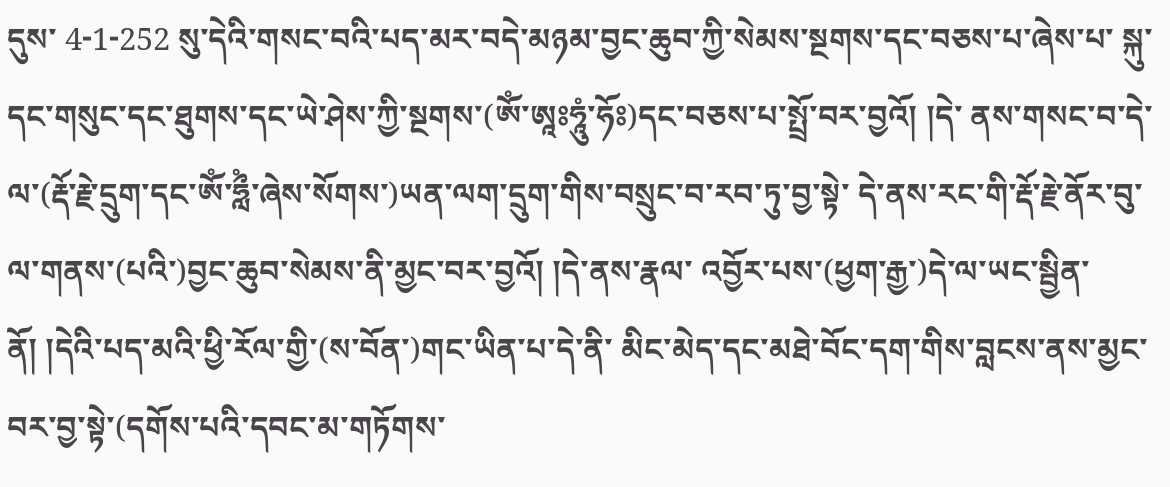དུས་ 4-1-252 སུ་དེའི་གསང་བའི་པད་མར་བདེ་མཉམ་བྱང་ཆུབ་ཀྱི་སེམས་སྔགས་དང་བཅས་པ་ཞེས་པ་ སྐུ་དང་གསུང་དང་ཐུགས་དང་ཡེ་ཤེས་ཀྱི་སྔགས་(ༀ་ཨཱཿཧཱུཾ་ཧོཿ)དང་བཅས་པ་སྤྲོ་བར་བྱའོ། །དེ་ ནས་གསང་བ་དེ་ལ་(རྡོ་རྗེ་དྲུག་དང་ༀ་ཧླྀཾ་ཞེས་སོགས་)ཡན་ལག་དྲུག་གིས་བསྲུང་བ་རབ་ཏུ་བྱ་སྟེ་ དེ་ནས་རང་གི་རྡོ་རྗེ་ནོར་བུ་ལ་གནས་(པའི་)བྱང་ཆུབ་སེམས་ནི་མྱང་བར་བྱའོ། །དེ་ནས་རྣལ་ འབྱོར་པས་(ཕྱག་རྒྱ་)དེ་ལ་ཡང་སྦྱིན་ནོ། །དེའི་པད་མའི་ཕྱི་རོལ་གྱི་(ས་བོན་)གང་ཡིན་པ་དེ་ནི་ མིང་མེད་དང་མཐེ་བོང་དག་གིས་བླངས་ནས་མྱང་བར་བྱ་སྟེ་(དགོས་པའི་དབང་མ་གཏོགས་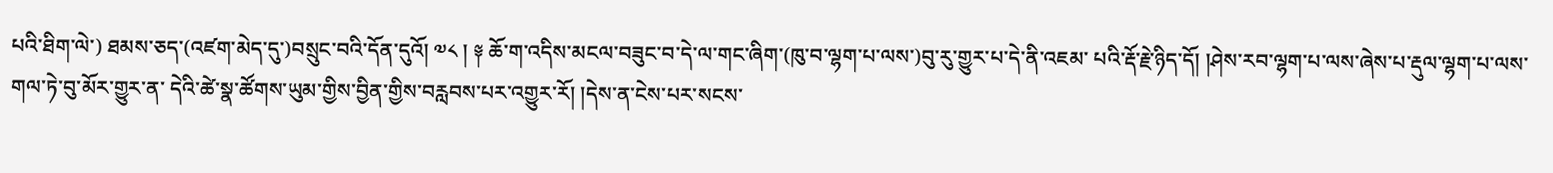པའི་ཐིག་ལེ་) ཐམས་ཅད་(འཛག་མེད་དུ་)བསྲུང་བའི་དོན་དུའོ། ༧༨ ། ༈ ཆོ་ག་འདིས་མངལ་བཟུང་བ་དེ་ལ་གང་ཞིག་(ཁུ་བ་ལྷག་པ་ལས་)བུ་རུ་གྱུར་པ་དེ་ནི་འཇམ་ པའི་རྡོ་རྗེ་ཉིད་དོ། །ཤེས་རབ་ལྷག་པ་ལས་ཞེས་པ་རྡུལ་ལྷག་པ་ལས་གལ་ཏེ་བུ་མོར་གྱུར་ན་ དེའི་ཚེ་སྣ་ཚོགས་ཡུམ་གྱིས་བྱིན་གྱིས་བརླབས་པར་འགྱུར་རོ། །དེས་ན་ངེས་པར་སངས་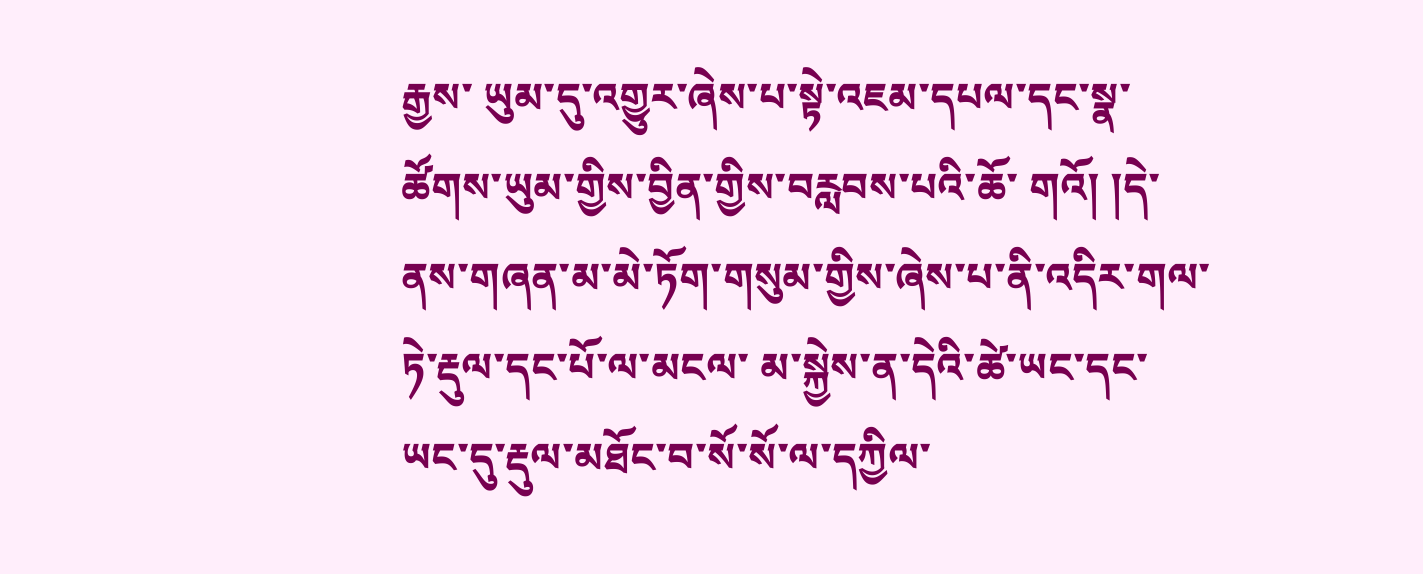རྒྱས་ ཡུམ་དུ་འགྱུར་ཞེས་པ་སྟེ་འཇམ་དཔལ་དང་སྣ་ཚོགས་ཡུམ་གྱིས་བྱིན་གྱིས་བརླབས་པའི་ཆོ་ གའོ། །དེ་ནས་གཞན་མ་མེ་ཏོག་གསུམ་གྱིས་ཞེས་པ་ནི་འདིར་གལ་ཏེ་རྡུལ་དང་པོ་ལ་མངལ་ མ་སྐྱེས་ན་དེའི་ཚེ་ཡང་དང་ཡང་དུ་རྡུལ་མཐོང་བ་སོ་སོ་ལ་དཀྱིལ་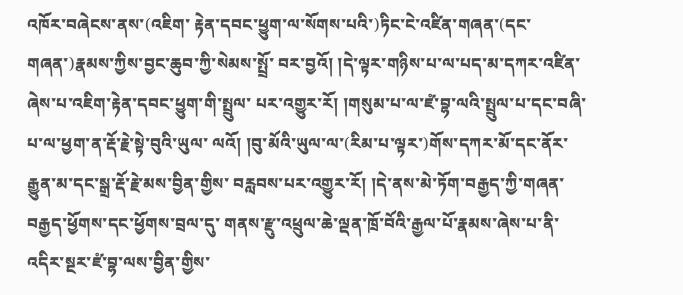འཁོར་བཞེངས་ནས་(འཇིག་ རྟེན་དབང་ཕྱུག་ལ་སོགས་པའི་)ཏིང་ངེ་འཛིན་གཞན་(དང་གཞན་)རྣམས་ཀྱིས་བྱང་ཆུབ་ཀྱི་སེམས་སྤྲོ་ བར་བྱའོ། །དེ་ལྟར་གཉིས་པ་ལ་པད་མ་དཀར་འཛིན་ཞེས་པ་འཇིག་རྟེན་དབང་ཕྱུག་གི་སྤྲུལ་ པར་འགྱུར་རོ། །གསུམ་པ་ལ་ཛཾ་བྷ་ལའི་སྤྲུལ་པ་དང་བཞི་པ་ལ་ཕྱག་ན་རྡོ་རྗེ་སྟེ་བུའི་ཡུལ་ ལའོ། །བུ་མོའི་ཡུལ་ལ་(རིམ་པ་ལྟར་)གོས་དཀར་མོ་དང་ནོར་རྒྱུན་མ་དང་སྒྲ་རྡོ་རྗེ་མས་བྱིན་གྱིས་ བརླབས་པར་འགྱུར་རོ། །དེ་ནས་མེ་ཏོག་བརྒྱད་ཀྱི་གཞན་བརྒྱད་ཕྱོགས་དང་ཕྱོགས་བྲལ་དུ་ གནས་རྫུ་འཕྲུལ་ཆེ་ལྡན་ཁྲོ་བོའི་རྒྱལ་པོ་རྣམས་ཞེས་པ་ནི་འདིར་སྔར་ཛཾ་བྷ་ལས་བྱིན་གྱིས་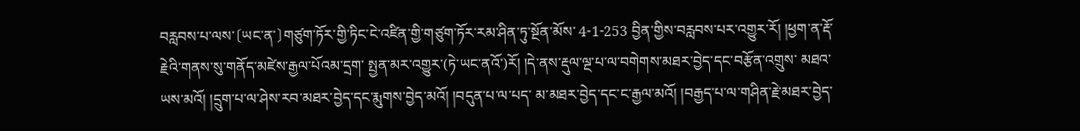བརླབས་པ་ལས་〔ཡང་ན་〕གཙུག་ཏོར་གྱི་ཏིང་ངེ་འཛིན་གྱི་གཙུག་ཏོར་རམ་ཤིན་ཏུ་སྔོན་མོས་ 4-1-253 བྱིན་གྱིས་བརླབས་པར་འགྱུར་རོ། །ཕྱག་ན་རྡོ་རྗེའི་གནས་སུ་གནོད་མཛེས་རྒྱལ་པོའམ་དྲག་ སྤྱན་མར་འགྱུར་(ཏེ་ཡང་ནའོ་)རོ། །དེ་ནས་རྡུལ་ལྔ་པ་ལ་བགེགས་མཐར་བྱེད་དང་བརྩོན་འགྲུས་ མཐའ་ཡས་མའོ། །དྲུག་པ་ལ་ཤེས་རབ་མཐར་བྱེད་དང་རྨུགས་བྱེད་མའོ། །བདུན་པ་ལ་པད་ མ་མཐར་བྱེད་དང་ང་རྒྱལ་མའོ། །བརྒྱད་པ་ལ་གཤིན་རྗེ་མཐར་བྱེད་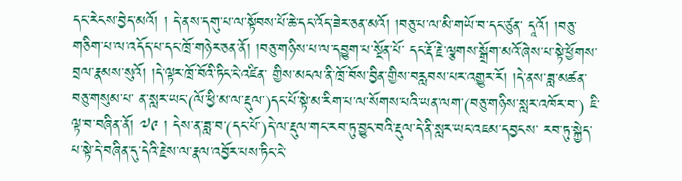དང་རེངས་བྱེད་མའོ། ། དེ་ནས་དགུ་པ་ལ་སྟོབས་པོ་ཆེ་དང་འོད་ཟེར་ཅན་མའོ། །བཅུ་པ་ལ་མི་གཡོ་བ་དང་ཙུན་ དཱའོ། །བཅུ་གཅིག་པ་ལ་འདོད་པ་དང་ཁྲོ་གཉེར་ཅན་ནོ། །བཅུ་གཉིས་པ་ལ་དབྱུག་པ་སྔོན་པོ་ དང་རྡོ་རྗེ་ལྕགས་སྒྲོག་མའོ་ཞེས་པ་སྟེ་ཕྱོགས་བྲལ་རྣམས་སུའོ། །དེ་ལྟར་ཁྲོ་བོའི་ཏིང་ངེ་འཛིན་ གྱིས་མངལ་ནི་ཁྲོ་བོས་བྱིན་གྱིས་བརླབས་པར་འགྱུར་རོ། །དེ་ནས་ཟླ་མཚན་བཅུ་གསུམ་པ་ ན་སླར་ཡང་(ལོ་ཕྱི་མ་ལ་རྡུལ་)དང་པོ་སྟེ་མ་རིག་པ་ལ་སོགས་པའི་ཡན་ལག་(བཅུ་གཉིས་སླར་འཁོར་བ་) ཇི་ལྟ་བ་བཞིན་ནོ། ༧༩ ། དེས་ན་ཟླ་བ་(དང་པོ་)དེ་ལ་རྡུལ་གང་རབ་ཏུ་བྱུང་བའི་རྡུལ་དེ་ནི་སླར་ཡང་འཇམ་དབྱངས་ རབ་ཏུ་སྐྱེད་པ་སྟེ་དེ་བཞིན་དུ་དེའི་རྗེས་ལ་རྣལ་འབྱོར་པས་ཏིང་ངེ་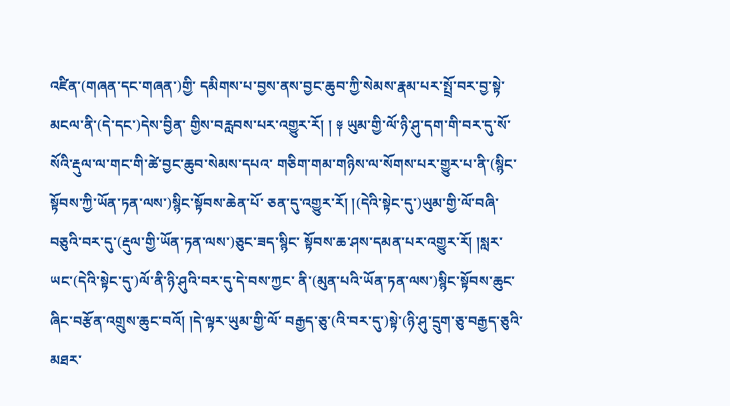འཛིན་(གཞན་དང་གཞན་)གྱི་ དམིགས་པ་བྱས་ནས་བྱང་ཆུབ་ཀྱི་སེམས་རྣམ་པར་སྤྲོ་བར་བྱ་སྟེ་མངལ་ནི་(དེ་དང་)དེས་བྱིན་ གྱིས་བརླབས་པར་འགྱུར་རོ། ། ༈ ཡུམ་གྱི་ལོ་ཉི་ཤུ་དག་གི་བར་དུ་སོ་སོའི་རྡུལ་ལ་གང་གི་ཚེ་བྱང་ཆུབ་སེམས་དཔའ་ གཅིག་གམ་གཉིས་ལ་སོགས་པར་གྱུར་པ་ནི་(སྙིང་སྟོབས་ཀྱི་ཡོན་ཏན་ལས་)སྙིང་སྟོབས་ཆེན་པོ་ ཅན་དུ་འགྱུར་རོ། །(དེའི་སྟེང་དུ་)ཡུམ་གྱི་ལོ་བཞི་བཅུའི་བར་དུ་(རྡུལ་གྱི་ཡོན་ཏན་ལས་)ཅུང་ཟད་སྙིང་ སྟོབས་ཆ་ཤས་དམན་པར་འགྱུར་རོ། །སླར་ཡང་(དེའི་སྟེང་དུ་)ལོ་ནི་ཉི་ཤུའི་བར་དུ་དེ་བས་ཀྱང་ ནི་(མུན་པའི་ཡོན་ཏན་ལས་)སྙིང་སྟོབས་ཆུང་ཞིང་བརྩོན་འགྲུས་ཆུང་བའོ། །དེ་ལྟར་ཡུམ་གྱི་ལོ་ བརྒྱད་ཅུ་(འི་བར་དུ་)སྟེ་(ཉི་ཤུ་དྲུག་ཅུ་བརྒྱད་ཅུའི་མཐར་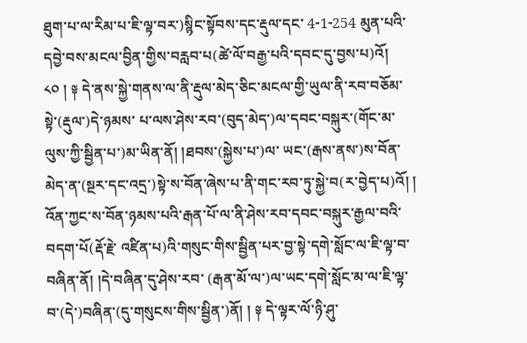ཐུག་པ་ལ་རིམ་པ་ཇི་ལྟ་བར་)སྙིང་སྟོབས་དང་རྡུལ་དང་ 4-1-254 མུན་པའི་དབྱེ་བས་མངལ་བྱིན་གྱིས་བརླབ་པ(ཚེ་ལོ་བརྒྱ་པའི་དབང་དུ་བྱས་པ)འོ། ༨༠ ། ༈ དེ་ནས་སྐྱེ་གནས་ལ་ནི་རྡུལ་མེད་ཅིང་མངལ་གྱི་ཡུལ་ནི་རབ་བཅོམ་སྟེ་(རྡུལ་)དེ་ཉམས་ པ་ལས་ཤེས་རབ་(བུད་མེད་)ལ་དབང་བསྐུར་(གོང་མ་ལུས་ཀྱི་སྦྱིན་པ་)མ་ཡིན་ནོ། །ཐབས་(སྐྱེས་པ་)ལ་ ཡང་(རྒས་ནས་)ས་བོན་མེད་ན་(སྔར་དང་འདྲ་)སྟེ་ས་བོན་ཞེས་པ་ནི་གང་རབ་ཏུ་སྐྱེ་བ(ར་བྱེད་པ)འོ། ། འོན་ཀྱང་ས་བོན་ཉམས་པའི་རྒན་པོ་ལ་ནི་ཤེས་རབ་དབང་བསྐུར་རྒྱལ་བའི་བདག་པོ(རྡོ་རྗེ་ འཛིན་པ)འི་གསུང་གིས་སྦྱིན་པར་བྱ་སྟེ་དགེ་སློང་ལ་ཇི་ལྟ་བ་བཞིན་ནོ། །དེ་བཞིན་དུ་ཤེས་རབ་ (རྒན་མོ་ལ་)ལ་ཡང་དགེ་སློང་མ་ལ་ཇི་ལྟ་བ་(དེ་)བཞིན་(དུ་གསུངས་གིས་སྦྱིན་)ནོ། ། ༈ དེ་ལྟར་ལོ་ཉི་ཤུ་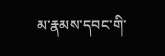མ་རྣམས་དབང་གི་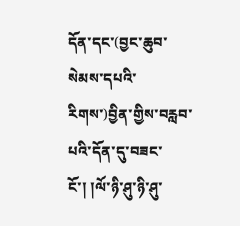དོན་དང་(བྱང་ཆུབ་སེམས་དཔའི་རིགས་)བྱིན་གྱིས་བརླབ་ པའི་དོན་དུ་བཟང་ངོ་། །ལོ་ཉི་ཤུ་ཉི་ཤུ་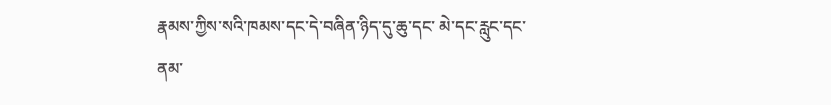རྣམས་ཀྱིས་སའི་ཁམས་དང་དེ་བཞིན་ཉིད་དུ་ཆུ་དང་ མེ་དང་རླུང་དང་ནམ་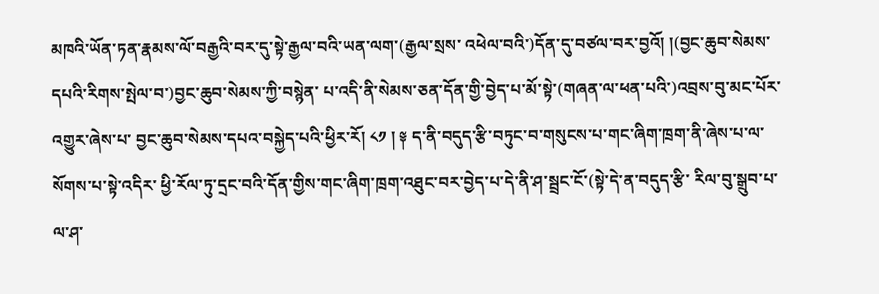མཁའི་ཡོན་ཏན་རྣམས་ལོ་བརྒྱའི་བར་དུ་སྟེ་རྒྱལ་བའི་ཡན་ལག་(རྒྱལ་སྲས་ འཕེལ་བའི་)དོན་དུ་བཙལ་བར་བྱའོ། །(བྱང་ཆུབ་སེམས་དཔའི་རིགས་སྤེལ་བ་)བྱང་ཆུབ་སེམས་ཀྱི་བསྙེན་ པ་འདི་ནི་སེམས་ཅན་དོན་གྱི་བྱེད་པ་མོ་སྟེ་(གཞན་ལ་ཕན་པའི་)འབྲས་བུ་མང་པོར་འགྱུར་ཞེས་པ་ བྱང་ཆུབ་སེམས་དཔའ་བསྐྱེད་པའི་ཕྱིར་རོ། ༨༡ ། ༈ ད་ནི་བདུད་རྩི་བཏུང་བ་གསུངས་པ་གང་ཞིག་ཁྲག་ནི་ཞེས་པ་ལ་སོགས་པ་སྟེ་འདིར་ ཕྱི་རོལ་ཏུ་དྲང་བའི་དོན་གྱིས་གང་ཞིག་ཁྲག་འཐུང་བར་བྱེད་པ་དེ་ནི་ཤ་སྦྲང་ངོ་(སྟེ་དེ་ན་བདུད་རྩི་ རིལ་བུ་སྒྲུབ་པ་ལ་ཤ་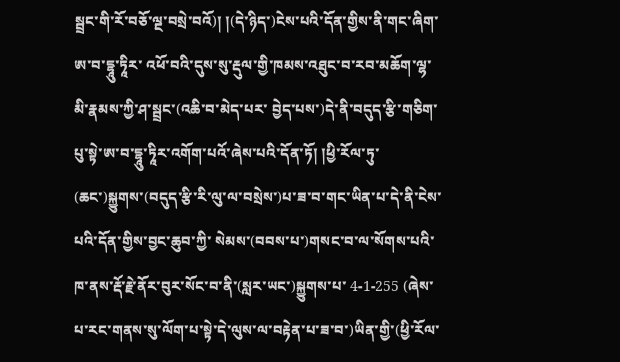སྦྲང་གི་རོ་བཅོ་ལྔ་བསྲེ་བའོ)། །(དེ་ཉིད་)ངེས་པའི་དོན་གྱིས་ནི་གང་ཞིག་ཨ་བ་དྷཱུ་ཏཱིར་ འཕོ་བའི་དུས་སུ་རྡུལ་གྱི་ཁམས་འཐུང་བ་རབ་མཆོག་ལྷ་མི་རྣམས་ཀྱི་ཤ་སྦྲང་(འཆི་བ་མེད་པར་ བྱེད་པས་)དེ་ནི་བདུད་རྩི་གཅིག་པུ་སྟེ་ཨ་བ་དྷཱུ་ཏཱིར་འགོག་པའོ་ཞེས་པའི་དོན་ཏོ། །ཕྱི་རོལ་ཏུ་ (ཆང་)སྐྱུགས་(བདུད་རྩི་རི་ལུ་ལ་བསྲེས་)པ་ཟ་བ་གང་ཡིན་པ་དེ་ནི་ངེས་པའི་དོན་གྱིས་བྱང་ཆུབ་ཀྱི་ སེམས་(བབས་པ་)གསང་བ་ལ་སོགས་པའི་ཁ་ནས་རྡོ་རྗེ་ནོར་བུར་སོང་བ་ནི་(སླར་ཡང་)སྐྱུགས་པ་ 4-1-255 (ཞེས་པ་རང་གནས་སུ་ལོག་པ་སྟེ་དེ་ལུས་ལ་བརྟེན་པ་ཟ་བ་)ཡིན་གྱི་(ཕྱི་རོལ་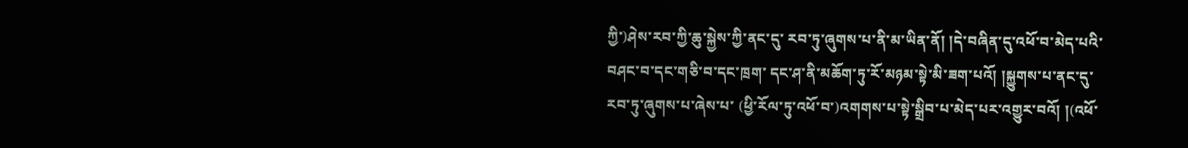ཀྱི་)ཤེས་རབ་ཀྱི་ཆུ་སྐྱེས་ཀྱི་ནང་དུ་ རབ་ཏུ་ཞུགས་པ་ནི་མ་ཡིན་ནོ། །དེ་བཞིན་དུ་འཕོ་བ་མེད་པའི་བཤང་བ་དང་གཅི་བ་དང་ཁྲག་ དང་ཤ་ནི་མཆོག་ཏུ་རོ་མཉམ་སྟེ་མི་ཟག་པའོ། །སྐྱུགས་པ་ནང་དུ་རབ་ཏུ་ཞུགས་པ་ཞེས་པ་ (ཕྱི་རོལ་ཏུ་འཕོ་བ་)འགགས་པ་སྟེ་སྒྲིབ་པ་མེད་པར་འགྱུར་བའོ། །(འཕོ་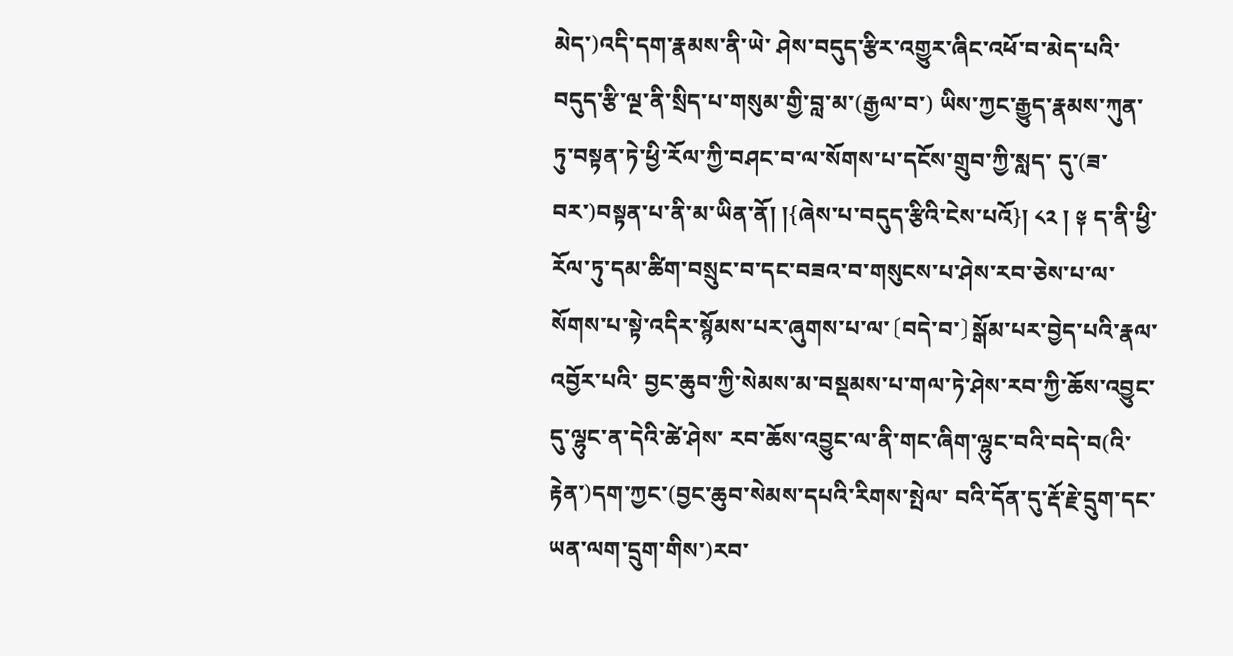མེད་)འདི་དག་རྣམས་ནི་ཡེ་ ཤེས་བདུད་རྩིར་འགྱུར་ཞིང་འཕོ་བ་མེད་པའི་བདུད་རྩི་ལྔ་ནི་སྲིད་པ་གསུམ་གྱི་བླ་མ་(རྒྱལ་བ་) ཡིས་ཀྱང་རྒྱུད་རྣམས་ཀུན་ཏུ་བསྟན་ཏེ་ཕྱི་རོལ་ཀྱི་བཤང་བ་ལ་སོགས་པ་དངོས་གྲུབ་ཀྱི་སླད་ དུ་(ཟ་བར་)བསྟན་པ་ནི་མ་ཡིན་ནོ། །{ཞེས་པ་བདུད་རྩིའི་ངེས་པའོ}། ༨༢ ། ༈ ད་ནི་ཕྱི་རོལ་ཏུ་དམ་ཚིག་བསྲུང་བ་དང་བཟའ་བ་གསུངས་པ་ཤེས་རབ་ཅེས་པ་ལ་ སོགས་པ་སྟེ་འདིར་སྙོམས་པར་ཞུགས་པ་ལ་〔བདེ་བ་〕སྒོམ་པར་བྱེད་པའི་རྣལ་འབྱོར་པའི་ བྱང་ཆུབ་ཀྱི་སེམས་མ་བསྡམས་པ་གལ་ཏེ་ཤེས་རབ་ཀྱི་ཆོས་འབྱུང་དུ་ལྷུང་ན་དེའི་ཚེ་ཤེས་ རབ་ཆོས་འབྱུང་ལ་ནི་གང་ཞིག་ལྷུང་བའི་བདེ་བ(འི་རྟེན་)དག་ཀྱང་(བྱང་ཆུབ་སེམས་དཔའི་རིགས་སྤེལ་ བའི་དོན་དུ་རྡོ་རྗེ་དྲུག་དང་ཡན་ལག་དྲུག་གིས་)རབ་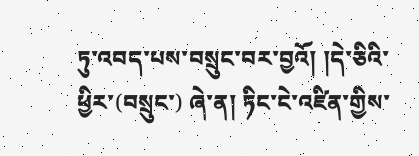ཏུ་འབད་པས་བསྲུང་བར་བྱའོ། །དེ་ཅིའི་ཕྱིར་(བསྲུང་) ཞེ་ན། ཏིང་ངེ་འཛིན་གྱིས་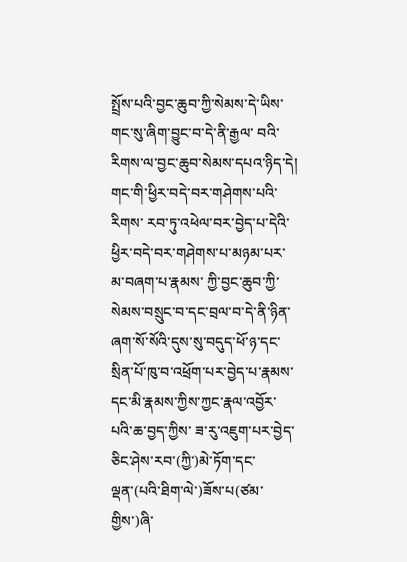སྤྲོས་པའི་བྱང་ཆུབ་ཀྱི་སེམས་དེ་ཡིས་གང་སུ་ཞིག་བྱུང་བ་དེ་ནི་རྒྱལ་ བའི་རིགས་ལ་བྱང་ཆུབ་སེམས་དཔའ་ཉིད་དེ། གང་གི་ཕྱིར་བདེ་བར་གཤེགས་པའི་རིགས་ རབ་ཏུ་འཕེལ་བར་བྱེད་པ་དེའི་ཕྱིར་བདེ་བར་གཤེགས་པ་མཉམ་པར་མ་བཞག་པ་རྣམས་ ཀྱི་བྱང་ཆུབ་ཀྱི་སེམས་བསྲུང་བ་དང་བྲལ་བ་དེ་ནི་ཉིན་ཞག་སོ་སོའི་དུས་སུ་བདུད་ཕོ་ཉ་དང་ སྲིན་པོ་ཁུ་བ་འཕྲོག་པར་བྱེད་པ་རྣམས་དང་མི་རྣམས་ཀྱིས་ཀྱང་རྣལ་འབྱོར་པའི་ཆ་བྱད་ཀྱིས་ ཟ་རུ་འཇུག་པར་བྱེད་ཅིང་ཤེས་རབ་(ཀྱི་)མེ་ཏོག་དང་ལྡན་(པའི་ཐིག་ལེ་)ཟོས་པ(ཙམ་གྱིས་)ཞི་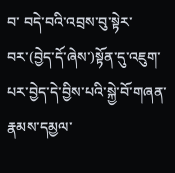བ་ བདེ་བའི་འབྲས་བུ་སྟེར་བར་(བྱེད་དོ་ཞེས་)སྟོན་དུ་འཇུག་པར་བྱེད་དེ་བྱིས་པའི་སྐྱེ་བོ་གཞན་ རྣམས་དམྱལ་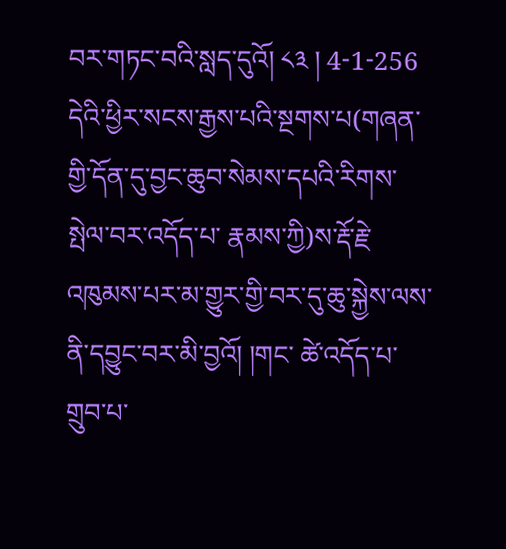བར་གཏང་བའི་སླད་དུའོ། ༨༣ ། 4-1-256 དེའི་ཕྱིར་སངས་རྒྱས་པའི་སྔགས་པ(གཞན་གྱི་དོན་དུ་བྱང་ཆུབ་སེམས་དཔའི་རིགས་སྤེལ་བར་འདོད་པ་ རྣམས་ཀྱི)ས་རྡོ་རྗེ་འཁུམས་པར་མ་གྱུར་གྱི་བར་དུ་ཆུ་སྐྱེས་ལས་ནི་དབྱུང་བར་མི་བྱའོ། །གང་ ཚེ་འདོད་པ་གྲུབ་པ་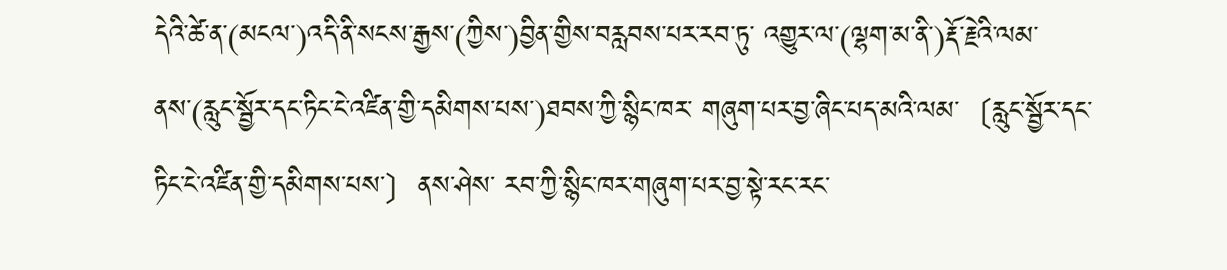དེའི་ཚེ་ན་(མངལ་)འདི་ནི་སངས་རྒྱས་(ཀྱིས་)བྱིན་གྱིས་བརླབས་པར་རབ་ཏུ་ འགྱུར་ལ་(ལྷག་མ་ནི་)རྡོ་རྗེའི་ལམ་ནས་(རླུང་སྦྱོར་དང་ཏིང་ངེ་འཛིན་གྱི་དམིགས་པས་)ཐབས་ཀྱི་སྙིང་ཁར་ གཞུག་པར་བྱ་ཞིང་པད་མའི་ལམ་〔རླུང་སྦྱོར་དང་ཏིང་ངེ་འཛིན་གྱི་དམིགས་པས་〕ནས་ཤེས་ རབ་ཀྱི་སྙིང་ཁར་གཞུག་པར་བྱ་སྟེ་རང་རང་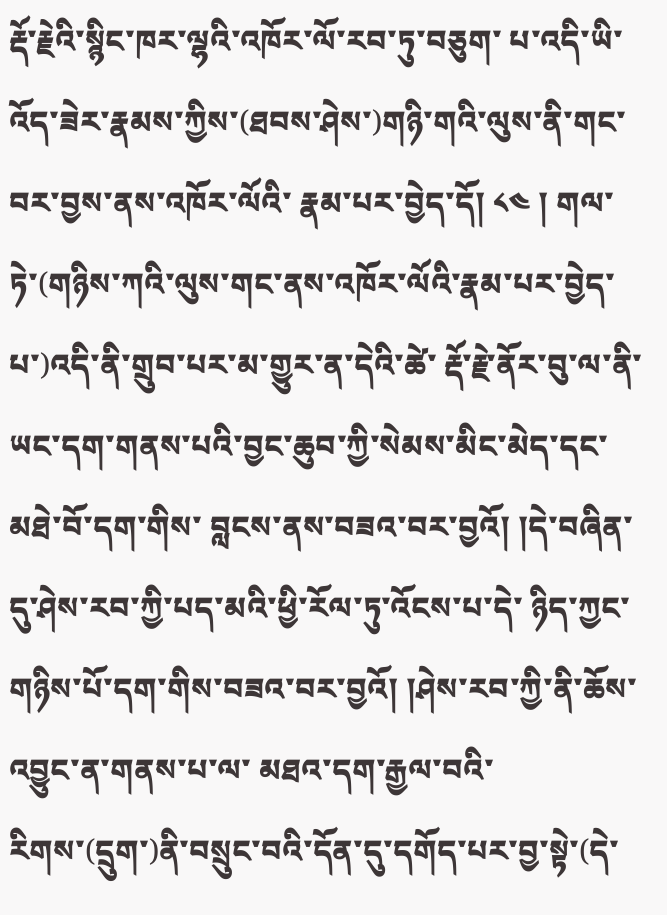རྡོ་རྗེའི་སྙིང་ཁར་ལྷའི་འཁོར་ལོ་རབ་ཏུ་བཅུག་ པ་འདི་ཡི་འོད་ཟེར་རྣམས་ཀྱིས་(ཐབས་ཤེས་)གཉི་གའི་ལུས་ནི་གང་བར་བྱས་ནས་འཁོར་ལོའི་ རྣམ་པར་བྱེད་དོ། ༨༤ ། གལ་ཏེ་(གཉིས་ཀའི་ལུས་གང་ནས་འཁོར་ལོའི་རྣམ་པར་བྱེད་པ་)འདི་ནི་གྲུབ་པར་མ་གྱུར་ན་དེའི་ཚེ་ རྡོ་རྗེ་ནོར་བུ་ལ་ནི་ཡང་དག་གནས་པའི་བྱང་ཆུབ་ཀྱི་སེམས་མིང་མེད་དང་མཐེ་བོ་དག་གིས་ བླངས་ནས་བཟའ་བར་བྱའོ། །དེ་བཞིན་དུ་ཤེས་རབ་ཀྱི་པད་མའི་ཕྱི་རོལ་ཏུ་འོངས་པ་དེ་ ཉིད་ཀྱང་གཉིས་པོ་དག་གིས་བཟའ་བར་བྱའོ། །ཤེས་རབ་ཀྱི་ནི་ཆོས་འབྱུང་ན་གནས་པ་ལ་ མཐའ་དག་རྒྱལ་བའི་རིགས་(དྲུག་)ནི་བསྲུང་བའི་དོན་དུ་དགོད་པར་བྱ་སྟེ་(དེ་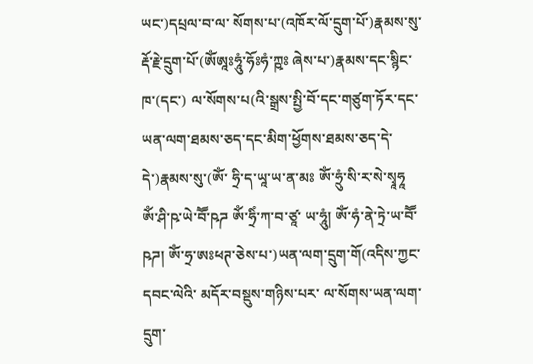ཡང་)དཔྲལ་བ་ལ་ སོགས་པ་(འཁོར་ལོ་དྲུག་པོ་)རྣམས་སུ་རྡོ་རྗེ་དྲུག་པོ་(ༀཨཱཿཧཱུཾ་ཧོཿཧཾ་ཀྵཿ ཞེས་པ་)རྣམས་དང་སྙིང་ཁ་(དང་) ལ་སོགས་པ(འི་སྒྲས་སྤྱི་བོ་དང་གཙུག་ཏོར་དང་ཡན་ལག་ཐམས་ཅད་དང་མིག་ཕྱོགས་ཐམས་ཅད་དེ་དེ་)རྣམས་སུ་(ༀ་ ཧྲི་ད་ཡཱ་ཡ་ན་མཿ ༀ་ཧྲུཾ་སི་ར་སེ་སྭཱཧཱ ༀ་ཤི་ཥ་ཡེ་བཽ་ཥཌ ༀ་ཧྲིཾ་ཀ་བ་ཙཱ་ ཡ་ཧཱུཾ། ༀ་ཧཾ་ནེ་ཏྲེ་ཡ་བཽ་ཥཌ། ༀ་ཧྲ་ཨཿཕཊ་ཅེས་པ་)ཡན་ལག་དྲུག་གོ(འདིས་ཀྱང་དབང་ལེའི་ མདོར་བསྡུས་གཉིས་པར་ ལ་སོགས་ཡན་ལག་དྲུག་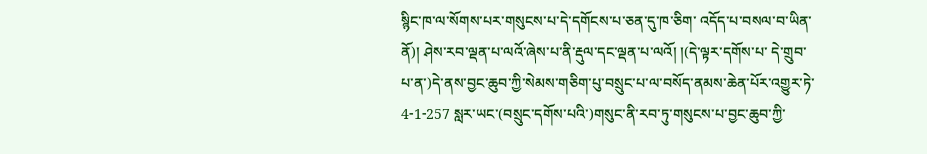སྙིང་ཁ་ལ་སོགས་པར་གསུངས་པ་དེ་དགོངས་པ་ཅན་དུ་ཁ་ཅིག་ འདོད་པ་བསལ་བ་ཡིན་ནོ)། ཤེས་རབ་ལྡན་པ་ལའོ་ཞེས་པ་ནི་རྡུལ་དང་ལྡན་པ་ལའོ། །(དེ་ལྟར་དགོས་པ་ དེ་གྲུབ་པ་ན་)དེ་ནས་བྱང་ཆུབ་ཀྱི་སེམས་གཅིག་པུ་བསྲུང་པ་ལ་བསོད་ནམས་ཆེན་པོར་འགྱུར་ཏེ་ 4-1-257 སླར་ཡང་(བསྲུང་དགོས་པའི་)གསུང་ནི་རབ་ཏུ་གསུངས་པ་བྱང་ཆུབ་ཀྱི་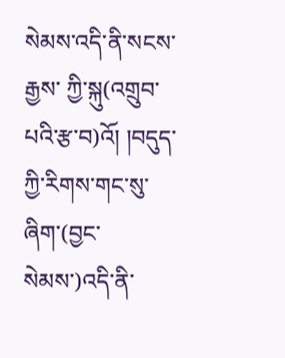སེམས་འདི་ནི་སངས་རྒྱས་ ཀྱི་སྐུ(འགྲུབ་པའི་རྩ་བ)འོ། །བདུད་ཀྱི་རིགས་གང་སུ་ཞིག་(བྱང་སེམས་)འདི་ནི་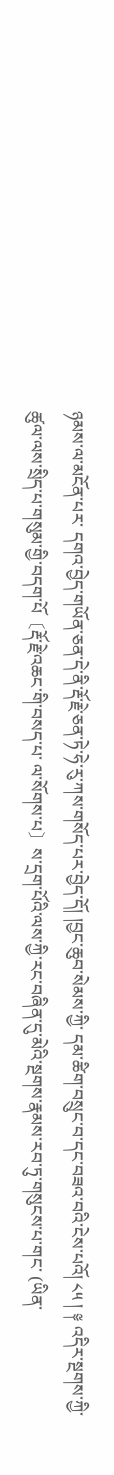ཉམས་ལ་མངོན་པར་ དགའ་བྱེད་གཡོན་ཅན་དེ་ནི་རྡོ་རྗེ་ཅན་ཏེ་ཧེ་རུ་ཀས་གསོད་པར་བྱེད་དོ། །བྱང་ཆུབ་སེམས་ཀྱི་ དམ་ཚིག་བསྲུང་བ་དང་བཟའ་བའི་ངེས་པའོ། ༨༥ ། ༈ འདིར་སྔགས་ཀྱི་ཚུལ་ལས་སྲིད་པ་གསུམ་གྱི་བདག་པོ〔རྡོ་རྗེ་འཆང་གི་བསད་པ་ ལ་སོགས་པ〕ས་དྲག་པོའི་ལས་ཀྱི་རང་བཞིན་དུ་མེའི་སྔགས་རྣམས་རབ་ཏུ་གསུངས་པ་གང་ (ཡིན་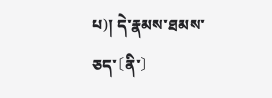པ)། དེ་རྣམས་ཐམས་ཅད་〔ནི་〕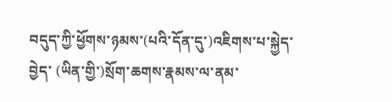བདུད་ཀྱི་ཕྱོགས་ཉམས་(པའི་དོན་དུ་)འཇིགས་པ་སྐྱེད་བྱེད་ (ཡིན་གྱི་)སྲོག་ཆགས་རྣམས་ལ་ནམ་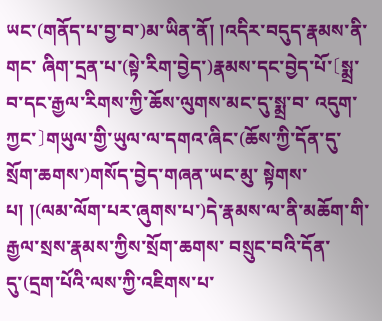ཡང་(གནོད་པ་བྱ་བ་)མ་ཡིན་ནོ། །འདིར་བདུད་རྣམས་ནི་གང་ ཞིག་དྲན་པ་(སྟེ་རིག་བྱེད་)རྣམས་དང་བྱེད་པོ་〔སྨྲ་བ་དང་རྒྱལ་རིགས་ཀྱི་ཆོས་ལུགས་མང་དུ་སྨྲ་བ་ འདུག་ཀྱང་〕གཡུལ་གྱི་ཡུལ་ལ་དགའ་ཞིང་(ཆོས་ཀྱི་དོན་དུ་སྲོག་ཆགས་)གསོད་བྱེད་གཞན་ཡང་མུ་ སྟེགས་པ། །(ལམ་ལོག་པར་ཞུགས་པ་)དེ་རྣམས་ལ་ནི་མཆོག་གི་རྒྱལ་སྲས་རྣམས་ཀྱིས་སྲོག་ཆགས་ བསྲུང་བའི་དོན་དུ་(དྲག་པོའི་ལས་ཀྱི་འཇིགས་པ་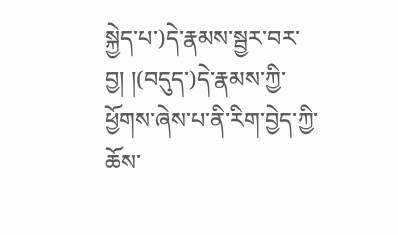སྐྱེད་པ་)དེ་རྣམས་སྦྱར་བར་བྱ། །(བདུད་)དེ་རྣམས་ཀྱི་ ཕྱོགས་ཞེས་པ་ནི་རིག་བྱེད་ཀྱི་ཆོས་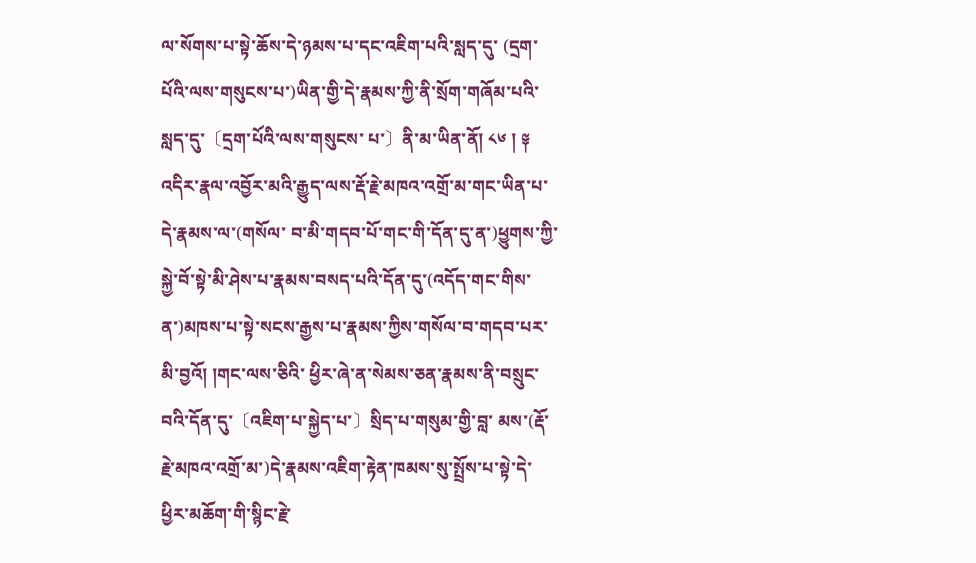ལ་སོགས་པ་སྟེ་ཆོས་དེ་ཉམས་པ་དང་འཇིག་པའི་སླད་དུ་ (དྲག་པོའི་ལས་གསུངས་པ་)ཡིན་གྱི་དེ་རྣམས་ཀྱི་ནི་སྲོག་གཞོམ་པའི་སླད་དུ་〔དྲག་པོའི་ལས་གསུངས་ པ་〕ནི་མ་ཡིན་ནོ། ༨༦ ། ༈ འདིར་རྣལ་འབྱོར་མའི་རྒྱུད་ལས་རྡོ་རྗེ་མཁའ་འགྲོ་མ་གང་ཡིན་པ་དེ་རྣམས་ལ་(གསོལ་ བ་མི་གདབ་པོ་གང་གི་དོན་དུ་ན་)ཕྱུགས་ཀྱི་སྐྱེ་བོ་སྟེ་མི་ཤེས་པ་རྣམས་བསད་པའི་དོན་དུ་(འདོད་གང་གིས་ ན་)མཁས་པ་སྟེ་སངས་རྒྱས་པ་རྣམས་ཀྱིས་གསོལ་བ་གདབ་པར་མི་བྱའོ། །གང་ལས་ཅིའི་ ཕྱིར་ཞེ་ན་སེམས་ཅན་རྣམས་ནི་བསྲུང་བའི་དོན་དུ་〔འཇིག་པ་སྐྱེད་པ་〕སྲིད་པ་གསུམ་གྱི་བླ་ མས་(རྡོ་རྗེ་མཁའ་འགྲོ་མ་)དེ་རྣམས་འཇིག་རྟེན་ཁམས་སུ་སྤྲོས་པ་སྟེ་དེ་ཕྱིར་མཆོག་གི་སྙིང་རྗེ་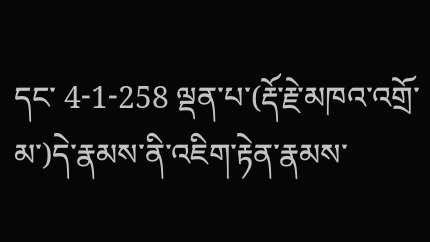དང་ 4-1-258 ལྡན་པ་(རྡོ་རྗེ་མཁའ་འགྲོ་མ་)དེ་རྣམས་ནི་འཇིག་རྟེན་རྣམས་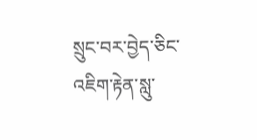སྲུང་བར་བྱེད་ཅིང་འཇིག་རྟེན་སླུ་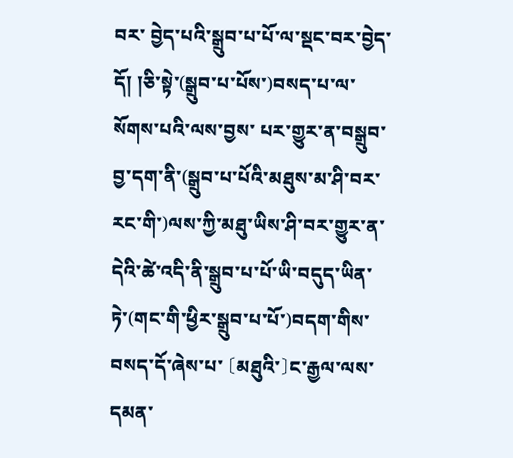བར་ བྱེད་པའི་སྒྲུབ་པ་པོ་ལ་སྡང་བར་བྱེད་དོ། །ཅི་སྟེ་(སྒྲུབ་པ་པོས་)བསད་པ་ལ་སོགས་པའི་ལས་བྱས་ པར་གྱུར་ན་བསྒྲུབ་བྱ་དག་ནི་(སྒྲུབ་པ་པོའི་མཐུས་མ་ཤི་བར་རང་གི་)ལས་ཀྱི་མཐུ་ཡིས་ཤི་བར་གྱུར་ན་ དེའི་ཚེ་འདི་ནི་སྒྲུབ་པ་པོ་ཡི་བདུད་ཡིན་ཏེ་(གང་གི་ཕྱིར་སྒྲུབ་པ་པོ་)བདག་གིས་བསད་དོ་ཞེས་པ་ 〔མཐུའི་〕ང་རྒྱལ་ལས་དམན་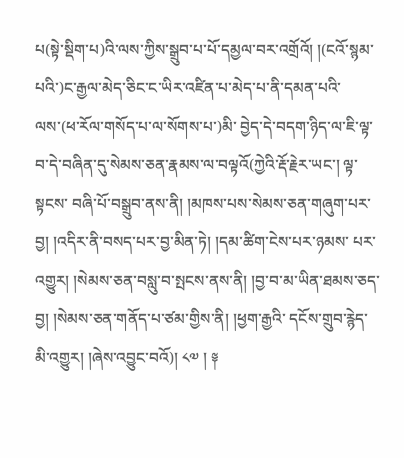པ(སྟེ་སྡིག་པ)འི་ལས་ཀྱིས་སྒྲུབ་པ་པོ་དམྱལ་བར་འགྲོའོ། །(ངའོ་སྙམ་ པའི་)ང་རྒྱལ་མེད་ཅིང་ང་ཡིར་འཛིན་པ་མེད་པ་ནི་དམན་པའི་ལས་(ཕ་རོལ་གསོད་པ་ལ་སོགས་པ་)མི་ བྱེད་དེ་བདག་ཉིད་ལ་ཇི་ལྟ་བ་དེ་བཞིན་དུ་སེམས་ཅན་རྣམས་ལ་བལྟའོ(ཀྱེའི་རྡོ་རྗེར་ཡང་། ལྟ་སྟངས་ བཞི་པོ་བསྒྲུབ་ནས་ནི། །མཁས་པས་སེམས་ཅན་གཞུག་པར་བྱ། །འདིར་ནི་བསད་པར་བྱ་མིན་ཏེ། །དམ་ཚིག་ངེས་པར་ཉམས་ པར་འགྱུར། །སེམས་ཅན་བསླུ་བ་སྤངས་ནས་ནི། །བྱ་བ་མ་ཡིན་ཐམས་ཅད་བྱ། །སེམས་ཅན་གནོད་པ་ཙམ་གྱིས་ནི། །ཕྱག་རྒྱའི་ དངོས་གྲུབ་རྙེད་མི་འགྱུར། །ཞེས་འབྱུང་བའོ)། ༨༧ ། ༈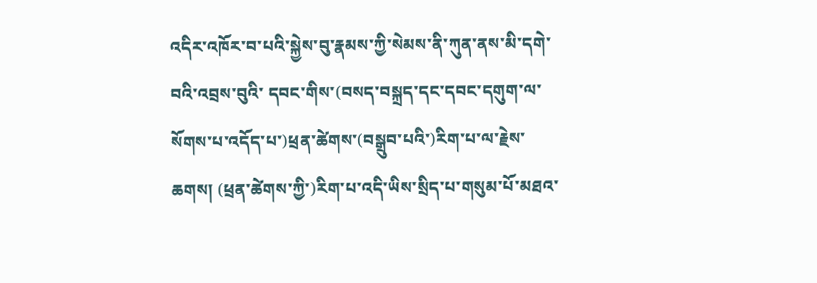འདིར་འཁོར་བ་པའི་སྐྱེས་བུ་རྣམས་ཀྱི་སེམས་ནི་ཀུན་ནས་མི་དགེ་བའི་འབྲས་བུའི་ དབང་གིས་(བསད་བསྐྲད་དང་དབང་དགུག་ལ་སོགས་པ་འདོད་པ་)ཕྲན་ཚེགས་(བསྒྲུབ་པའི་)རིག་པ་ལ་རྗེས་ ཆགས། (ཕྲན་ཚེགས་ཀྱི་)རིག་པ་འདི་ཡིས་སྲིད་པ་གསུམ་པོ་མཐའ་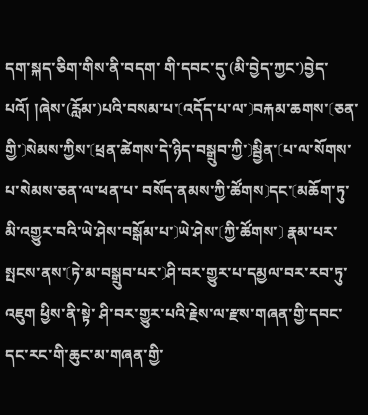དག་སྐད་ཅིག་གིས་ནི་བདག་ གི་དབང་དུ་(མི་བྱེད་ཀྱང་)བྱེད་པའོ། །ཞེས་(རློམ་)པའི་བསམ་པ་〔འདོད་པ་ལ་〕བརྐམ་ཆགས་〔ཅན་ གྱི་〕སེམས་ཀྱིས་〔ཕྲན་ཚེགས་དེ་ཉིད་བསྒྲུབ་ཀྱི་〕སྦྱིན་〔པ་ལ་སོགས་པ་སེམས་ཅན་ལ་ཕན་པ་ བསོད་ནམས་ཀྱི་ཚོགས〕དང་〔མཆོག་ཏུ་མི་འགྱུར་བའི་ཡེ་ཤེས་བསྒོམ་པ་〕ཡེ་ཤེས་〔ཀྱི་ཚོགས་〕 རྣམ་པར་སྤངས་ནས་〔ཏེ་མ་བསྒྲུབ་པར་〕ཤི་བར་གྱུར་པ་དམྱལ་བར་རབ་ཏུ་འཇུག ཕྱིས་ནི་སྟེ་ ཤི་བར་གྱུར་པའི་རྗེས་ལ་རྫས་གཞན་གྱི་དབང་དང་རང་གི་ཆུང་མ་གཞན་གྱི་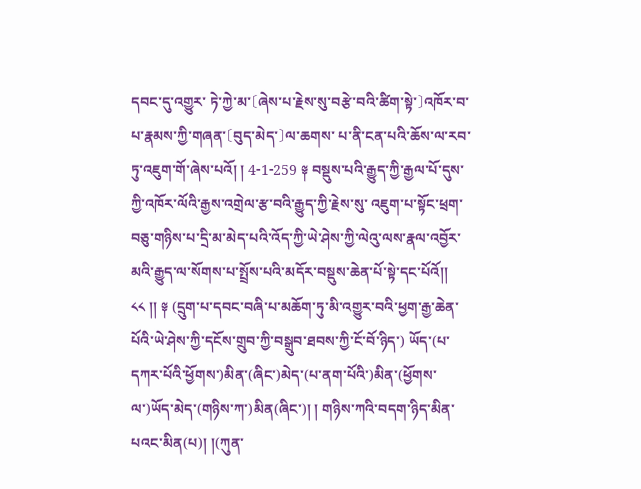དབང་དུ་འགྱུར་ ཏེ་ཀྱེ་མ་〔ཞེས་པ་རྗེས་སུ་བརྩེ་བའི་ཚིག་སྟེ་〕འཁོར་བ་པ་རྣམས་ཀྱི་གཞན་〔བུད་མེད་〕ལ་ཆགས་ པ་ནི་ངན་པའི་ཆོས་ལ་རབ་ཏུ་འཇུག་གོ་ཞེས་པའོ། ། 4-1-259 ༈ བསྡུས་པའི་རྒྱུད་ཀྱི་རྒྱལ་པོ་དུས་ཀྱི་འཁོར་ལོའི་རྒྱས་འགྲེལ་རྩ་བའི་རྒྱུད་ཀྱི་རྗེས་སུ་ འཇུག་པ་སྟོང་ཕྲག་བཅུ་གཉིས་པ་དྲི་མ་མེད་པའི་འོད་ཀྱི་ཡེ་ཤེས་ཀྱི་ལེའུ་ལས་རྣལ་འབྱོར་ མའི་རྒྱུད་ལ་སོགས་པ་སྤྲོས་པའི་མདོར་བསྡུས་ཆེན་པོ་སྟེ་དང་པོའོ།། ༨༨ །། ༈ (དྲུག་པ་དབང་བཞི་པ་མཆོག་ཏུ་མི་འགྱུར་བའི་ཕྱག་རྒྱ་ཆེན་པོའི་ཡེ་ཤེས་ཀྱི་དངོས་གྲུབ་ཀྱི་བསྒྲུབ་ཐབས་ཀྱི་ངོ་བོ་ཉིད་) ཡོད་(པ་དཀར་པོའི་ཕྱོགས་)མིན་(ཞིང་)མེད་(པ་ནག་པོའི་)མིན་(ཕྱོགས་ལ་)ཡོད་མེད་(གཉིས་ཀ་)མིན(ཞིང་)། ། གཉིས་ཀའི་བདག་ཉིད་མིན་པའང་མིན(པ)། །(ཀུན་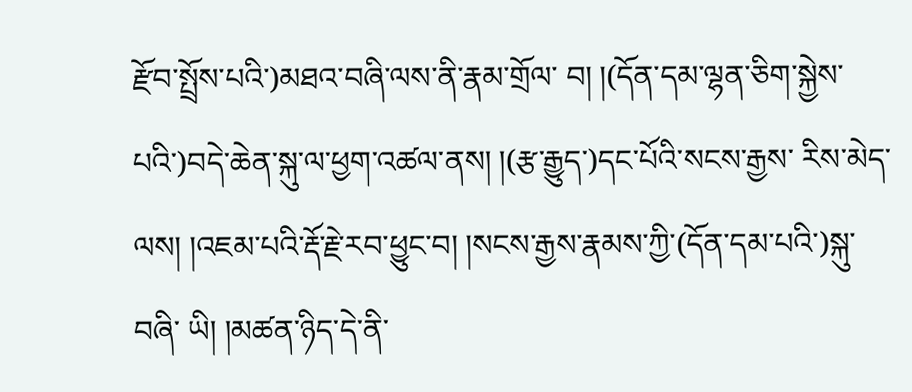རྫོབ་སྤྲོས་པའི་)མཐའ་བཞི་ལས་ནི་རྣམ་གྲོལ་ བ། །(དོན་དམ་ལྷན་ཅིག་སྐྱེས་པའི་)བདེ་ཆེན་སྐུ་ལ་ཕྱག་འཚལ་ནས། །(རྩ་རྒྱུད་)དང་པོའི་སངས་རྒྱས་ རིས་མེད་ལས། །འཇམ་པའི་རྡོ་རྗེ་རབ་ཕྱུང་བ། །སངས་རྒྱས་རྣམས་ཀྱི་(དོན་དམ་པའི་)སྐུ་བཞི་ ཡི། །མཚན་ཉིད་དེ་ནི་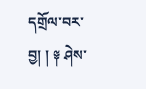དགྲོལ་བར་བྱ། ། ༈ ཤེས་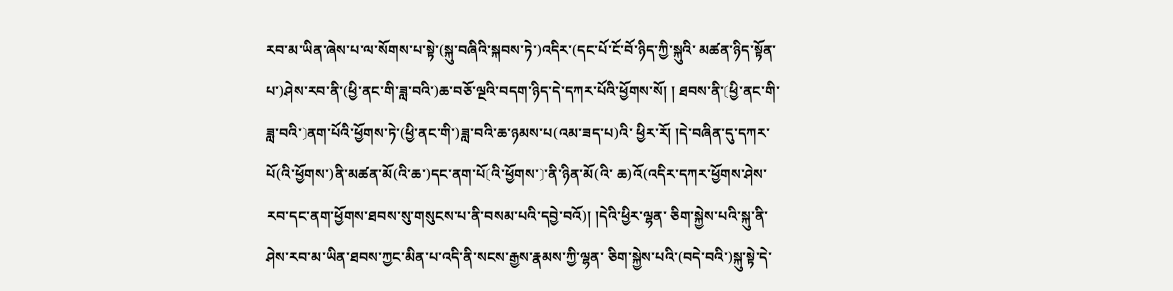རབ་མ་ཡིན་ཞེས་པ་ལ་སོགས་པ་སྟེ་(སྐུ་བཞིའི་སྐབས་ཏེ་)འདིར་(དང་པོ་ངོ་བོ་ཉིད་ཀྱི་སྐུའི་ མཚན་ཉིད་སྟོན་པ་)ཤེས་རབ་ནི་(ཕྱི་ནང་གི་ཟླ་བའི་)ཆ་བཅོ་ལྔའི་བདག་ཉིད་དེ་དཀར་པོའི་ཕྱོགས་སོ། ། ཐབས་ནི་〔ཕྱི་ནང་གི་ཟླ་བའི་〕ནག་པོའི་ཕྱོགས་ཏེ་(ཕྱི་ནང་གི་)ཟླ་བའི་ཆ་ཉམས་པ(འམ་ཟད་པ)འི་ ཕྱིར་རོ། །དེ་བཞིན་དུ་དཀར་པོ(འི་ཕྱོགས་)ནི་མཚན་མོ(འི་ཆ་)དང་ནག་པོ〔འི་ཕྱོགས་〕་ནི་ཉིན་མོ(འི་ ཆ)འོ(འདིར་དཀར་ཕྱོགས་ཤེས་རབ་དང་ནག་ཕྱོགས་ཐབས་སུ་གསུངས་པ་ནི་བསམ་པའི་དབྱེ་བའོ)། །དེའི་ཕྱིར་ལྷན་ ཅིག་སྐྱེས་པའི་སྐུ་ནི་ཤེས་རབ་མ་ཡིན་ཐབས་ཀྱང་མིན་པ་འདི་ནི་སངས་རྒྱས་རྣམས་ཀྱི་ལྷན་ ཅིག་སྐྱེས་པའི་(བདེ་བའི་)སྐུ་སྟེ་དེ་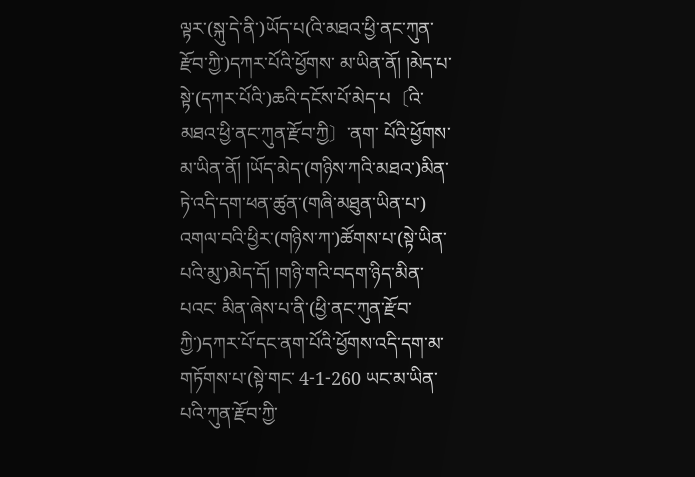ལྟར་(སྐུ་དེ་ནི་)ཡོད་པ(འི་མཐའ་ཕྱི་ནང་ཀུན་རྫོབ་ཀྱི་)དཀར་པོའི་ཕྱོགས་ མ་ཡིན་ནོ། །མེད་པ་སྟེ་(དཀར་པོའི་)ཆའི་དངོས་པོ་མེད་པ〔འི་མཐའ་ཕྱི་ནང་ཀུན་རྫོབ་ཀྱི〕་ནག་ པོའི་ཕྱོགས་མ་ཡིན་ནོ། །ཡོད་མེད་(གཉིས་ཀའི་མཐའ་)མིན་ཏེ་འདི་དག་ཕན་ཚུན་(གཞི་མཐུན་ཡིན་པ་) འགལ་བའི་ཕྱིར་(གཉིས་ཀ་)ཚོགས་པ་(སྟེ་ཡིན་པའི་མུ་)མེད་དོ། །གཉི་གའི་བདག་ཉིད་མིན་པའང་ མིན་ཞེས་པ་ནི་(ཕྱི་ནང་ཀུན་རྫོབ་ཀྱི་)དཀར་པོ་དང་ནག་པོའི་ཕྱོགས་འདི་དག་མ་གཏོགས་པ་(སྟེ་གང་ 4-1-260 ཡང་མ་ཡིན་པའི་ཀུན་རྫོབ་ཀྱི་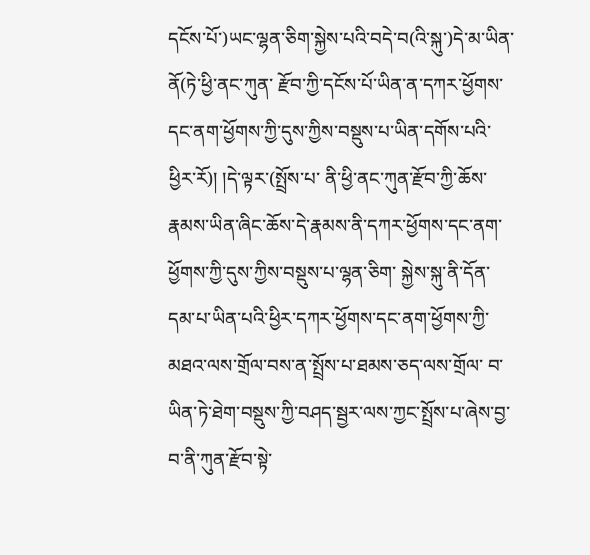དངོས་པོ་)ཡང་ལྷན་ཅིག་སྐྱེས་པའི་བདེ་བ(འི་སྐུ་)དེ་མ་ཡིན་ནོ(ཏེ་ཕྱི་ནང་ཀུན་ རྫོབ་ཀྱི་དངོས་པོ་ཡིན་ན་དཀར་ཕྱོགས་དང་ནག་ཕྱོགས་ཀྱི་དུས་ཀྱིས་བསྡུས་པ་ཡིན་དགོས་པའི་ཕྱིར་རོ)། །དེ་ལྟར་(སྤྲོས་པ་ ནི་ཕྱི་ནང་ཀུན་རྫོབ་ཀྱི་ཆོས་རྣམས་ཡིན་ཞིང་ཆོས་དེ་རྣམས་ནི་དཀར་ཕྱོགས་དང་ནག་ཕྱོགས་ཀྱི་དུས་ཀྱིས་བསྡུས་པ་ལྷན་ཅིག་ སྐྱེས་སྐུ་ནི་དོན་དམ་པ་ཡིན་པའི་ཕྱིར་དཀར་ཕྱོགས་དང་ནག་ཕྱོགས་ཀྱི་མཐའ་ལས་གྲོལ་བས་ན་སྤྲོས་པ་ཐམས་ཅད་ལས་གྲོལ་ བ་ཡིན་ཏེ་ཐེག་བསྡུས་ཀྱི་བཤད་སྦྱར་ལས་ཀྱང་སྤྲོས་པ་ཞེས་བྱ་བ་ནི་ཀུན་རྫོབ་སྟེ་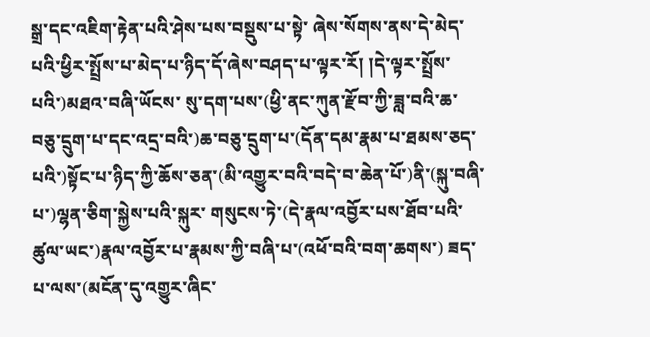སྒྲ་དང་འཇིག་རྟེན་པའི་ཤེས་པས་བསྡུས་པ་སྟེ་ ཞེས་སོགས་ནས་དེ་མེད་པའི་ཕྱིར་སྤྲོས་པ་མེད་པ་ཉིད་དོ་ཞེས་བཤད་པ་ལྟར་རོ། །དེ་ལྟར་སྤྲོས་པའི་)མཐའ་བཞི་ཡོངས་ སུ་དག་པས་(ཕྱི་ནང་ཀུན་རྫོབ་ཀྱི་ཟླ་བའི་ཆ་བཅུ་དྲུག་པ་དང་འདྲ་བའི་)ཆ་བཅུ་དྲུག་པ་(དོན་དམ་རྣམ་པ་ཐམས་ཅད་ པའི་)སྟོང་པ་ཉིད་ཀྱི་ཆོས་ཅན་(མི་འགྱུར་བའི་བདེ་བ་ཆེན་པོ་)ནི་(སྐུ་བཞི་པ་)ལྷན་ཅིག་སྐྱེས་པའི་སྐུར་ གསུངས་ཏེ་(དེ་རྣལ་འབྱོར་པས་ཐོབ་པའི་ཚུལ་ཡང་)རྣལ་འབྱོར་པ་རྣམས་ཀྱི་བཞི་པ་(འཕོ་བའི་བག་ཆགས་) ཟད་པ་ལས་(མངོན་དུ་འགྱུར་ཞིང་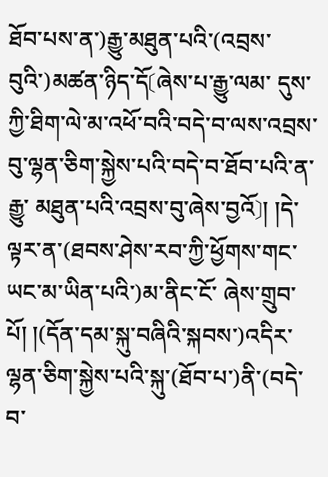ཐོབ་པས་ན་)རྒྱུ་མཐུན་པའི་(འབྲས་བུའི་)མཚན་ཉིད་དོ〔ཞེས་པ་རྒྱུ་ལམ་ དུས་ཀྱི་ཐིག་ལེ་མ་འཕོ་བའི་བདེ་བ་ལས་འབྲས་བུ་ལྷན་ཅིག་སྐྱེས་པའི་བདེ་བ་ཐོབ་པའི་ན་རྒྱུ་ མཐུན་པའི་འབྲས་བུ་ཞེས་བྱའོ〕། །དེ་ལྟར་ན་(ཐབས་ཤེས་རབ་ཀྱི་ཕྱོགས་གང་ཡང་མ་ཡིན་པའི་)མ་ནིང་ངོ་ ཞེས་གྲུབ་པོ། །(དོན་དམ་སྐུ་བཞིའི་སྐབས་)འདིར་ལྷན་ཅིག་སྐྱེས་པའི་སྐུ་(ཐོབ་པ་)ནི་(བདེ་བ་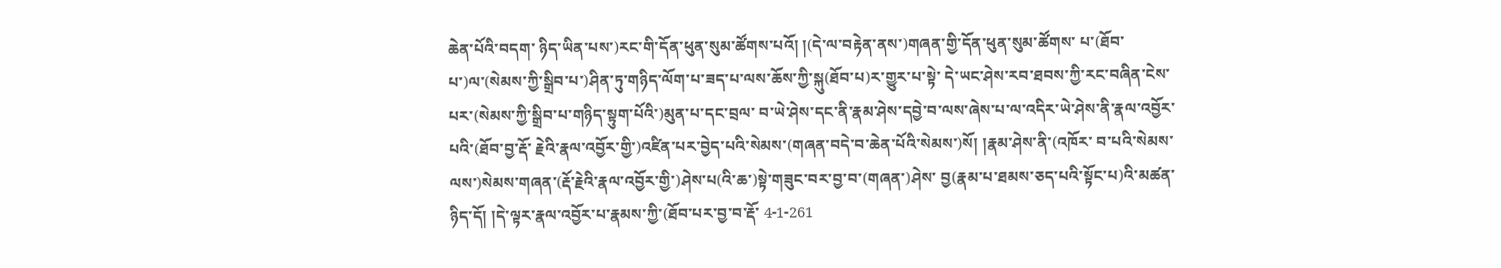ཆེན་པོའི་བདག་ ཉིད་ཡིན་པས་)རང་གི་དོན་ཕུན་སུམ་ཚོགས་པའོ། །(དེ་ལ་བརྟེན་ནས་)གཞན་གྱི་དོན་ཕུན་སུམ་ཚོགས་ པ་(ཐོབ་པ་)ལ་(སེམས་ཀྱི་སྒྲིབ་པ་)ཤིན་ཏུ་གཉིད་ལོག་པ་ཟད་པ་ལས་ཆོས་ཀྱི་སྐུ(ཐོབ་པ)ར་གྱུར་པ་སྟེ་ དེ་ཡང་ཤེས་རབ་ཐབས་ཀྱི་རང་བཞིན་ངེས་པར་(སེམས་ཀྱི་སྒྲིབ་པ་གཉིད་སྟུག་པོའི་)མུན་པ་དང་བྲལ་ བ་ཡེ་ཤེས་དང་ནི་རྣམ་ཤེས་དབྱེ་བ་ལས་ཞེས་པ་ལ་འདིར་ཡེ་ཤེས་ནི་རྣལ་འབྱོར་པའི་(ཐོབ་བྱ་རྡོ་ རྗེའི་རྣལ་འབྱོར་གྱི་)འཛིན་པར་བྱེད་པའི་སེམས་(གཞན་བདེ་བ་ཆེན་པོའི་སེམས་)སོ། །རྣམ་ཤེས་ནི་(འཁོར་ བ་པའི་སེམས་ལས་)སེམས་གཞན་(རྡོ་རྗེའི་རྣལ་འབྱོར་གྱི་)ཤེས་པ(འི་ཆ་)སྟེ་གཟུང་བར་བྱ་བ་(གཞན་)ཤེས་ བྱ(རྣམ་པ་ཐམས་ཅད་པའི་སྟོང་པ)འི་མཚན་ཉིད་དོ། །དེ་ལྟར་རྣལ་འབྱོར་པ་རྣམས་ཀྱི་(ཐོབ་པར་བྱ་བ་རྡོ་ 4-1-261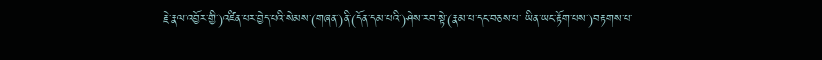རྗེ་རྣལ་འབྱོར་གྱི་)འཛིན་པར་བྱེད་པའི་སེམས་(གཞན་)ནི་(དོན་དམ་པའི་)ཤེས་རབ་སྟེ་(རྣམ་པ་དང་བཅས་པ་ ཡིན་ཡང་རྟོག་པས་)བརྟགས་པ་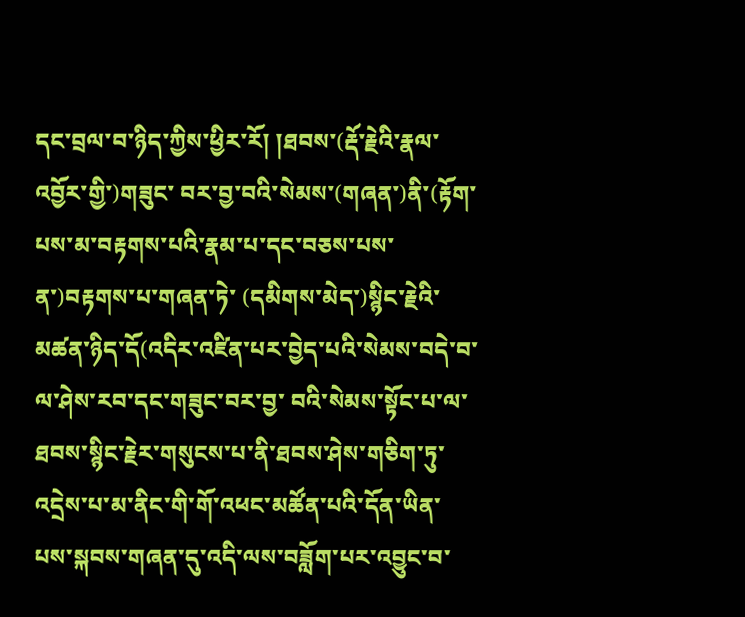དང་བྲལ་བ་ཉིད་ཀྱིས་ཕྱིར་རོ། །ཐབས་(རྡོ་རྗེའི་རྣལ་འབྱོར་གྱི་)གཟུང་ བར་བྱ་བའི་སེམས་(གཞན་)ནི་(རྟོག་པས་མ་བརྟགས་པའི་རྣམ་པ་དང་བཅས་པས་ན་)བརྟགས་པ་གཞན་ཏེ་ (དམིགས་མེད་)སྙིང་རྗེའི་མཚན་ཉིད་དོ(འདིར་འཛིན་པར་བྱེད་པའི་སེམས་བདེ་བ་ལ་ཤེས་རབ་དང་གཟུང་བར་བྱ་ བའི་སེམས་སྟོང་པ་ལ་ཐབས་སྙིང་རྗེར་གསུངས་པ་ནི་ཐབས་ཤེས་གཅིག་ཏུ་འདྲེས་པ་མ་ནིང་གི་གོ་འཕང་མཚོན་པའི་དོན་ཡིན་ པས་སྐབས་གཞན་དུ་འདི་ལས་བཟློག་པར་འབྱུང་བ་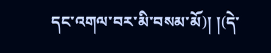དང་འགལ་བར་མི་བསམ་མོ)། །(དེ་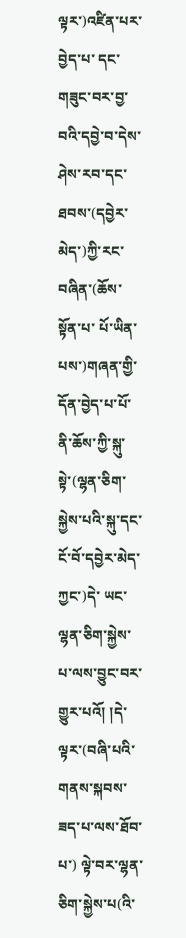ལྟར་)འཛིན་པར་བྱེད་པ་ དང་གཟུང་བར་བྱ་བའི་དབྱེ་བ་དེས་ཤེས་རབ་དང་ཐབས་(དབྱེར་མེད་)ཀྱི་རང་བཞིན་(ཆོས་སྟོན་པ་ པོ་ཡིན་པས་)གཞན་གྱི་དོན་བྱེད་པ་པོ་ནི་ཆོས་ཀྱི་སྐུ་སྟེ་(ལྷན་ཅིག་སྐྱེས་པའི་སྐུ་དང་ངོ་བོ་དབྱེར་མེད་ཀྱང་)དེ་ ཡང་ལྷན་ཅིག་སྐྱེས་པ་ལས་བྱུང་བར་གྱུར་པའོ། །དེ་ལྟར་(བཞི་པའི་གནས་སྐབས་ཟད་པ་ལས་ཐོབ་པ་) ལྟེ་བར་ལྷན་ཅིག་སྐྱེས་པ(འི་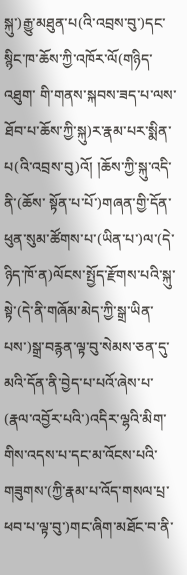སྐུ་)རྒྱུ་མཐུན་པ(འི་འབྲས་བུ་)དང་སྙིང་ཁ་ཆོས་ཀྱི་འཁོར་ལོ(གཉིད་འཐུག་ གི་གནས་སྐབས་ཟད་པ་ལས་ཐོབ་པ་ཆོས་ཀྱི་སྐུ)ར་རྣམ་པར་སྨིན་པ(འི་འབྲས་བུ)འོ། །ཆོས་ཀྱི་སྐུ་འདི་ནི་(ཆོས་ སྟོན་པ་པོ་)གཞན་གྱི་དོན་ཕུན་སུམ་ཚོགས་པ་(ཡིན་པ་)ལ་(དེ་ཉིད་ཁོ་ན)ལོངས་སྤྱོད་རྫོགས་པའི་སྐུ་ སྟེ་(དེ་ནི་གཞོམ་མེད་ཀྱི་སྒྲ་ཡིན་པས་)སྒྲ་བརྙན་ལྟ་བུ་སེམས་ཅན་དུ་མའི་དོན་ནི་བྱེད་པ་པའོ་ཞེས་པ་ (རྣལ་འབྱོར་པའི་)འདིར་ལྷའི་མིག་གིས་འདས་པ་དང་མ་འོངས་པའི་གཟུགས་(ཀྱི་རྣམ་པ་འོད་གསལ་པྲ་ ཕབ་པ་ལྟ་བུ་)གང་ཞིག་མཐོང་བ་ནི་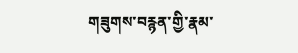གཟུགས་བརྙན་གྱི་རྣམ་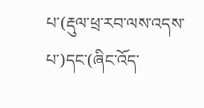པ་(རྡུལ་ཕྲ་རབ་ལས་འདས་པ་)དང་(ཞིང་འོད་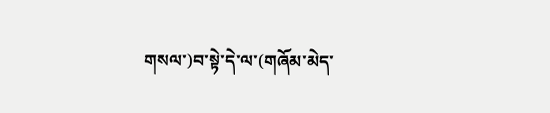གསལ་)བ་སྟེ་དེ་ལ་(གཞོམ་མེད་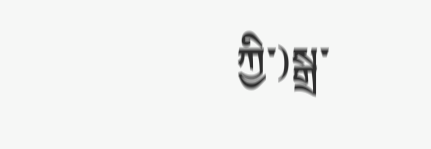ཀྱི་)སྒྲ་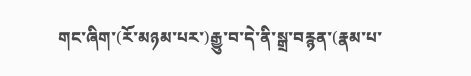གང་ཞིག་(རོ་མཉམ་པར་)རྒྱུ་བ་དེ་ནི་སྒྲ་བརྙན་(རྣམ་པ་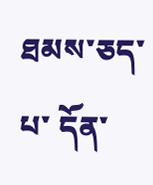ཐམས་ཅད་པ་ དོན་